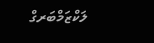ލަކްޒަމްބަރގް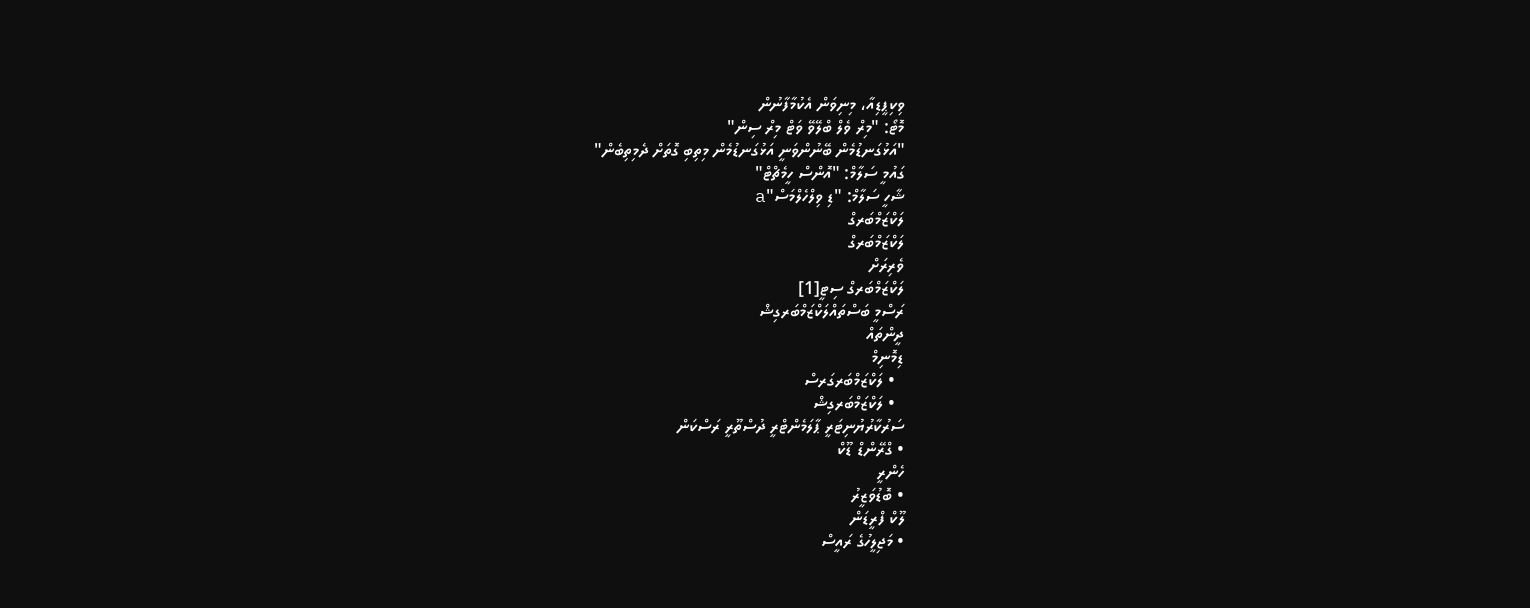ވިކިޕީޑިއާ، މިނިވަން އެކުމާފާނުން
މޮޓޯ: "މިރް ވެލް ބްލޭވޭ ވަޓް މިރް ސިން"
"އަޅުގަނޑުމެން ބޭނުންވަނީ އަޅުގަނޑުމެން މިތިބި ގޮތަށް ދެމިތިބެން"
ގައުމީ ސަލާމް: "އޮންސް ހީމެޗްޓް"
ޝާހީ ސަލާމް: "ޑި ވިލްހެލްމަސް"a
ލަކްޒަމްބަރގް
ލަކްޒަމްބަރގް
ވެރިރަށް
ލަކްޒަމްބަރގް ސިޓީ[1]
ރަސްމީ ބަސްތައްލަކްޒަމްބަރގިޝް
ދީންތައް
ޑިމޮނިމް
  • ލަކްޒަމްބަރގަރސް
  • ލަކްޒަމްބަރގިޝް
ސަރުކާރުޔުނިޓަރީ ޕާލަމެންޓްރީ ދުސްތޫރީ ރަސްކަން
• ގްރޭންޑް ޑޫކް
ހެންރީ
• ބޮޑުވަޒީރު
ލޫކް ފްރީޑަން
• މަޖިލީހުގެ ރައީސް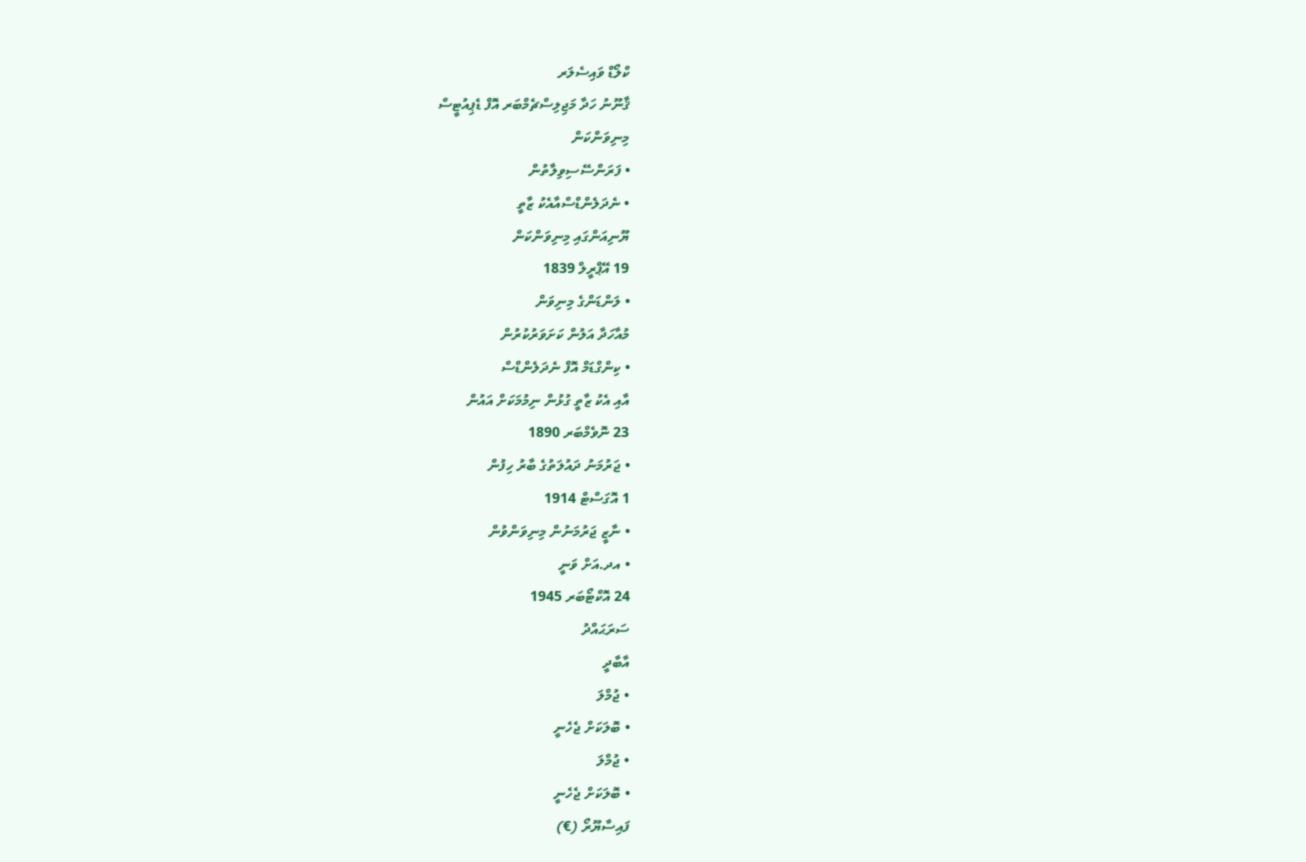ކްލޯޑް ވައިސެލަރ
ޤާނޫނު ހަދާ މަޖިލިސްޗެމްބަރ އޮފް ޑެޕިއުޓީސް
މިނިވަންކަން
• ފަރަންސޭސިވިލާތުން
• ނެދަލެންޑްސްއާއެކު ޒާތީ
ޔޫނިއަންގައި މިނިވަންކަން
19 އޭޕްރީލް 1839
• ލަންޑަންގެ މިނިވަން
މުއާހަދާ އަލުން ކަށަވަރުކުރުން
• ކިންގްޑަމް އޮފް ނެދަލެންޑްސް
އާއި އެކު ޒާތީ ގުޅުން ނިމުމަކަށް އައުން
23 ނޮވެމްބަރ 1890
• ޖަރުމަނު ދައުލަތުގެ ބާރު ހިފުން
1 އޮގަސްޓް 1914
• ނާޒީ ޖަރުމަނުން މިނިވަންވުން
• އދ.އަށް ވަނީ
24 އޮކްޓޯބަރ 1945
ސަރަޙައްދު
އާބާދީ
• ޖުމްލަ
• ބޮލަކަށް ޖެހެނީ
• ޖުމްލަ
• ބޮލަކަށް ޖެހެނީ
ފައިސާޔޫރޯ (€)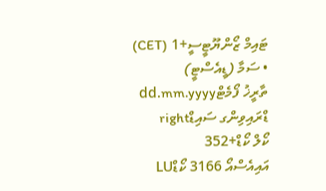ޓައިމް ޒޯންޔޫޓީސީ+1 (CET)
• ސަމާ (ޑީއެސްޓީ)
ތާރީޚު ފޯމެޓްdd.mm.yyyy
ޑްރައިވިންގ ސައިޑްright
ކޯލް ކޯޑް+352
އައިއެސްއޯ 3166 ކޯޑްLU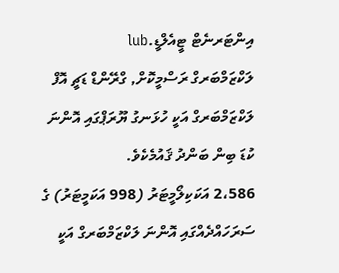އިންޓަރނެޓް ޓީއެލްޑީ.lub
ލަކްޒަމްބަރގް ރަސްމީކޮށް, ގްރޭންޑް ޑަޗީ އޮފް ލަކްޒަމްބަރގް އަކީ ހުޅަނގު ޔޫރަޕްގައި އޮންނަ ކުޑަ ބިން ބަންދު ޤައުމެކެވެ.
2،586 އަކަކިލޯމީޓަރު (998 އަކަމީޓަރު) ގެ ސަރަހައްދެއްގައި އޮންނަ ލަކްޒަމްބަރގް އަކީ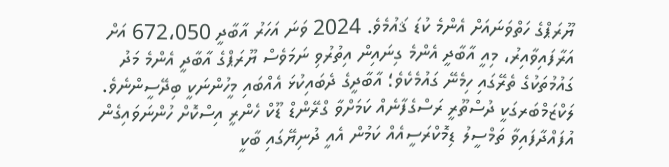ޔޫރަޕްގެ ހަތްވަނައަށް އެންމެ ކުޑަ ޤައުމެވެ. 2024 ވަނަ އަހަރު އާބާދީ 672،050 އަށް އަރާފައިވާއިރު، މިއީ އާބާދީ އެންމެ ގިނައިން އިތުރުވި ނަމަވެސް ޔޫރަޕްގެ އާބާދީ އެންމެ މަދު ގައުމުތަކުގެ ތެރޭގައި ހިމެނޭ ގައުމެކެވެ؛ އާބާދީގެ ދެބައިކުޅަ އެއްބައި މީހުންނަކީ ބިދޭސީންނެވެ. ލަކްޒަމްބަރގަކީ ދުސްތޫރީ ރަސްގެފާނެއް ކަމަށްވާ ގްރޭންޑް ޑޫކް ހެންރީ އިސްކޮށް ހުންނަވައިގެން އުފައްދާފައިވާ ތަމްސީލު ޑިމޮކްރަސީއެއް ކަމުން އެއީ ދުނިޔޭގައި ބާކީ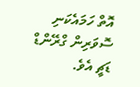އޮތް ހަމައެކަނި ސޮވަރިން ގްރޭންޑް ޑަޗީ އެވެ.